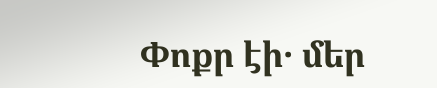Փոքր էի․ մեր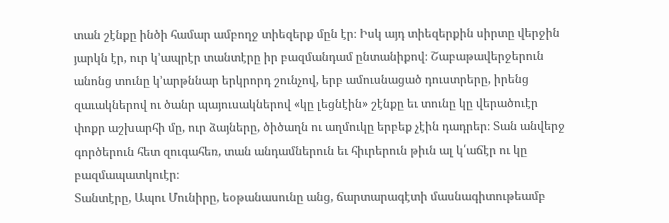տան շէնքը ինծի համար ամբողջ տիեզերք մըն էր։ Իսկ այդ տիեզերքին սիրտը վերջին յարկն էր, ուր կ’ապրէր տանտէրը իր բազմանդամ ընտանիքով։ Շաբաթավերջերուն անոնց տունը կ’արթննար երկրորդ շունչով, երբ ամուսնացած դուստրերը, իրենց զաւակներով ու ծանր պայուսակներով «կը լեցնէին» շէնքը եւ տունը կը վերածուէր փոքր աշխարհի մը, ուր ձայները, ծիծաղն ու աղմուկը երբեք չէին դադրեր։ Տան անվերջ գործերուն հետ զուգահեռ, տան անդամներուն եւ հիւրերուն թիւն ալ կ՛աճէր ու կը բազմապատկուէր։
Տանտէրը, Ապու Մունիրը, եօթանասունը անց, ճարտարագէտի մասնագիտութեամբ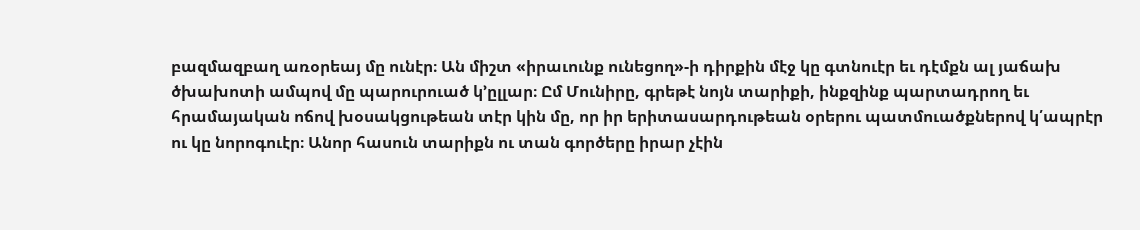բազմազբաղ առօրեայ մը ունէր։ Ան միշտ «իրաւունք ունեցող»-ի դիրքին մէջ կը գտնուէր եւ դէմքն ալ յաճախ ծխախոտի ամպով մը պարուրուած կ’ըլլար։ Ըմ Մունիրը, գրեթէ նոյն տարիքի, ինքզինք պարտադրող եւ հրամայական ոճով խօսակցութեան տէր կին մը, որ իր երիտասարդութեան օրերու պատմուածքներով կ՛ապրէր ու կը նորոգուէր։ Անոր հասուն տարիքն ու տան գործերը իրար չէին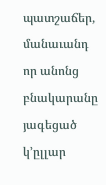պատշաճեր, մանաւանդ որ անոնց բնակարանը յագեցած կ’ըլլար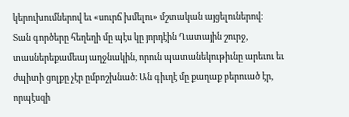կերուխումներով եւ «սուրճ խմելու» մշտական այցելուներով։
Տան գործերը հեղեղի մը պէս կը յորդէին Ղատային շուրջ, տասներեքամեայ աղջնակին, որուն պատանեկութիւնը արեւու եւ ժպիտի ցոլքը չէր ըմբոշխնած։ Ան գիւղէ մը քաղաք բերուած էր, որպէսզի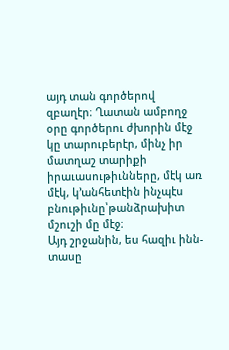այդ տան գործերով զբաղէր։ Ղատան ամբողջ օրը գործերու ժխորին մէջ կը տարուբերէր, մինչ իր մատղաշ տարիքի իրաւասութիւնները, մէկ առ մէկ, կ’անհետէին ինչպէս բնութիւնը՝թանձրախիտ մշուշի մը մէջ։
Այդ շրջանին, ես հազիւ ինն-տասը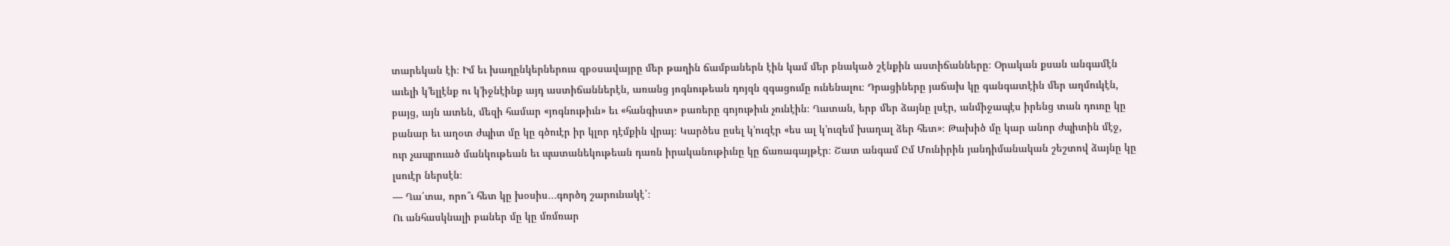տարեկան էի։ Իմ եւ խաղընկերներուս զբօսավայրը մեր թաղին ճամբաներն էին կամ մեր բնակած շէնքին աստիճանները։ Օրական քսան անգամէն աւելի կ’ելլէնք ու կ’իջնէինք այդ աստիճաններէն, առանց յոգնութեան դոյզն զգացումը ունենալու։ Դրացիները յաճախ կը գանգատէին մեր աղմուկէն, բայց, այն ատեն, մեզի համար «յոգնութիւն» եւ «հանգիստ» բառերը գոյութիւն չունէին։ Ղատան, երբ մեր ձայնը լսէր, անմիջապէս իրենց տան դուռը կը բանար եւ աղօտ ժպիտ մը կը գծուէր իր կլոր դէմքին վրայ։ Կարծես ըսել կ’ուզէր «ես ալ կ’ուզեմ խաղալ ձեր հետ»։ Թախիծ մը կար անոր ժպիտին մէջ, ուր չապրուած մանկութեան եւ պատանեկութեան դառն իրականութիւնը կը ճառագայթէր։ Շատ անգամ Ըմ Մունիրին յանդիմանական շեշտով ձայնը կը լսուէր ներսէն։
— Ղա՛տա, որո՞ւ հետ կը խօսիս․․․գործդ շարունակէ՛։
Ու անհասկնալի բաներ մը կը մռմռար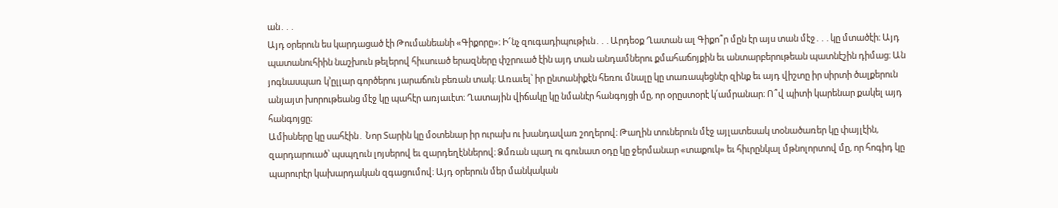ան․․․
Այդ օրերուն ես կարդացած էի Թումանեանի «Գիքորը»։ Ի՜նչ զուգադիպութիւն․․․Արդեօք Ղատան ալ Գիքո՞ր մըն էր այս տան մէջ․․․կը մտածէի։ Այդ պատանուհիին նաշխուն թելերով հիւսուած երազները փշրուած էին այդ տան անդամներու քմահաճոյքին եւ անտարբերութեան պատնէշին դիմաց։ Ան յոգնասպառ կ’ըլլար գործերու յարաճուն բեռան տակ։ Առաւել՝ իր ընտանիքէն հեռու մնալը կը տառապեցնէր զինք եւ այդ վիշտը իր սիրտի ծալքերուն անյայտ խորութեանց մէջ կը պահէր առյաւէտ։ Ղատային վիճակը կը նմանէր հանգոյցի մը, որ օրըստօրէ կ՛ամրանար։ Ո՞վ պիտի կարենար քակել այդ հանգոյցը։
Ամիսները կը սահէին․ Նոր Տարին կը մօտենար իր ուրախ ու խանդավառ շողերով։ Թաղին տուներուն մէջ այլատեսակ տօնածառեր կը փայլէին, զարդարուած՝ պսպղուն լոյսերով եւ զարդեղէններով։ Ձմռան պաղ ու գունատ օդը կը ջերմանար «տաքուկ» եւ հիւրընկալ մթնոլորտով մը, որ հոգիդ կը պարուրէր կախարդական զգացումով։ Այդ օրերուն մեր մանկական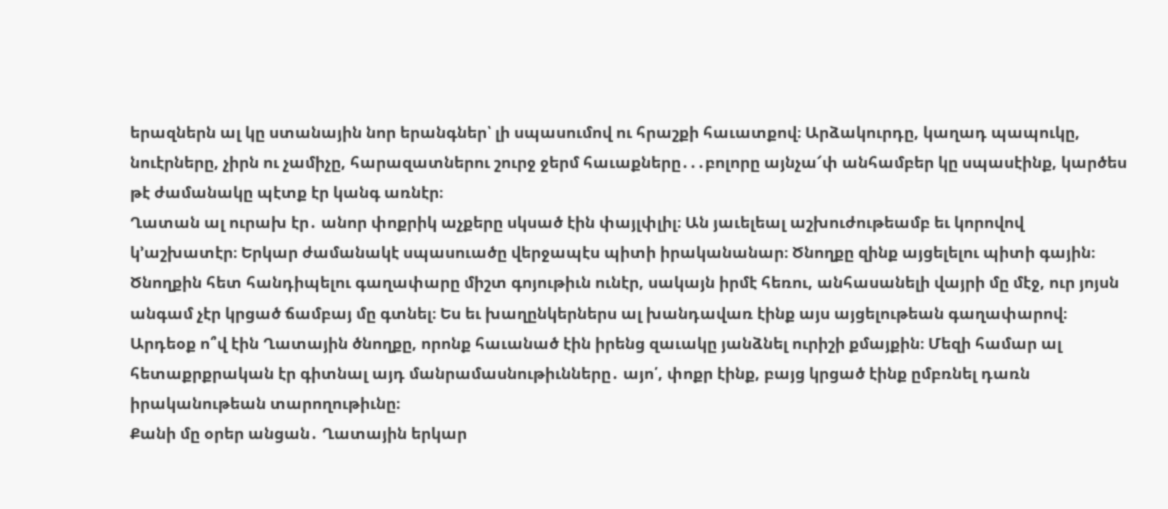երազներն ալ կը ստանային նոր երանգներ՝ լի սպասումով ու հրաշքի հաւատքով։ Արձակուրդը, կաղադ պապուկը, նուէրները, չիրն ու չամիչը, հարազատներու շուրջ ջերմ հաւաքները․․․բոլորը այնչա՜փ անհամբեր կը սպասէինք, կարծես թէ ժամանակը պէտք էր կանգ առնէր։
Ղատան ալ ուրախ էր․ անոր փոքրիկ աչքերը սկսած էին փայլփլիլ։ Ան յաւելեալ աշխուժութեամբ եւ կորովով կ’աշխատէր։ Երկար ժամանակէ սպասուածը վերջապէս պիտի իրականանար։ Ծնողքը զինք այցելելու պիտի գային։ Ծնողքին հետ հանդիպելու գաղափարը միշտ գոյութիւն ունէր, սակայն իրմէ հեռու, անհասանելի վայրի մը մէջ, ուր յոյսն անգամ չէր կրցած ճամբայ մը գտնել։ Ես եւ խաղընկերներս ալ խանդավառ էինք այս այցելութեան գաղափարով։ Արդեօք ո՞վ էին Ղատային ծնողքը, որոնք հաւանած էին իրենց զաւակը յանձնել ուրիշի քմայքին։ Մեզի համար ալ հետաքրքրական էր գիտնալ այդ մանրամասնութիւնները․ այո՛, փոքր էինք, բայց կրցած էինք ըմբռնել դառն իրականութեան տարողութիւնը։
Քանի մը օրեր անցան․ Ղատային երկար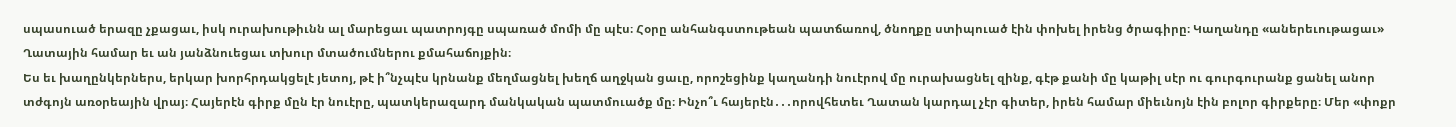սպասուած երազը չքացաւ, իսկ ուրախութիւնն ալ մարեցաւ պատրոյգը սպառած մոմի մը պէս։ Հօրը անհանգստութեան պատճառով, ծնողքը ստիպուած էին փոխել իրենց ծրագիրը։ Կաղանդը «աներեւութացաւ» Ղատային համար եւ ան յանձնուեցաւ տխուր մտածումներու քմահաճոյքին։
Ես եւ խաղընկերներս, երկար խորհրդակցելէ յետոյ, թէ ի՞նչպէս կրնանք մեղմացնել խեղճ աղջկան ցաւը, որոշեցինք կաղանդի նուէրով մը ուրախացնել զինք, գէթ քանի մը կաթիլ սէր ու գուրգուրանք ցանել անոր տժգոյն առօրեային վրայ։ Հայերէն գիրք մըն էր նուէրը, պատկերազարդ մանկական պատմուածք մը։ Ինչո՞ւ հայերէն․․․որովհետեւ Ղատան կարդալ չէր գիտեր, իրեն համար միեւնոյն էին բոլոր գիրքերը։ Մեր «փոքր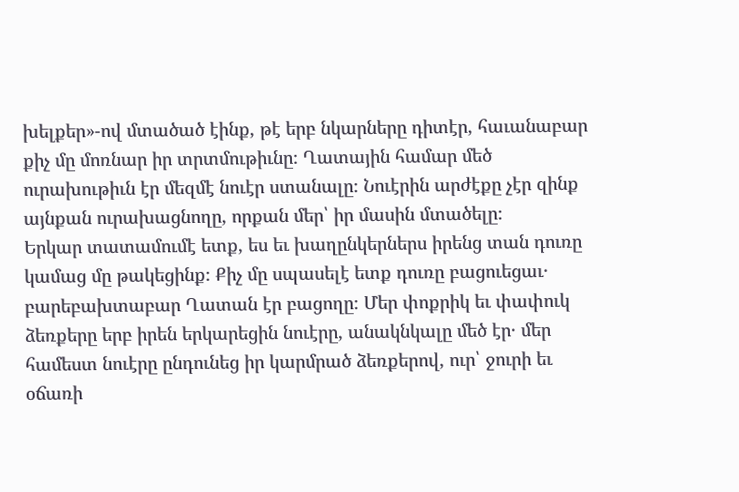խելքեր»-ով մտածած էինք, թէ երբ նկարները դիտէր, հաւանաբար քիչ մը մոռնար իր տրտմութիւնը։ Ղատային համար մեծ ուրախութիւն էր մեզմէ նուէր ստանալը։ Նուէրին արժէքը չէր զինք այնքան ուրախացնողը, որքան մեր՝ իր մասին մտածելը։
Երկար տատամումէ ետք, ես եւ խաղընկերներս իրենց տան դուռը կամաց մը թակեցինք։ Քիչ մը սպասելէ ետք դուռը բացուեցաւ․ բարեբախտաբար Ղատան էր բացողը։ Մեր փոքրիկ եւ փափուկ ձեռքերը երբ իրեն երկարեցին նուէրը, անակնկալը մեծ էր․ մեր համեստ նուէրը ընդունեց իր կարմրած ձեռքերով, ուր՝ ջուրի եւ օճառի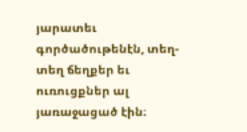յարատեւ գործածութենէն, տեղ-տեղ ճեղքեր եւ ուռուցքներ ալ յառաջացած էին։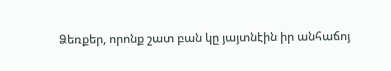Ձեռքեր, որոնք շատ բան կը յայտնէին իր անհաճոյ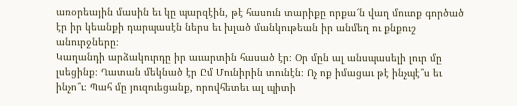առօրեային մասին եւ կը պարզէին, թէ հասուն տարիքը որքա՜ն վաղ մուտք գործած էր իր կեանքի դարպասէն ներս եւ խլած մանկութեան իր անմեղ ու քնքուշ անուրջները։
Կաղանդի արձակուրդը իր աւարտին հասած էր։ Օր մըն ալ անսպասելի լուր մը լսեցինք։ Ղատան մեկնած էր Ըմ Մունիրին տունէն։ Ոչ ոք իմացաւ թէ ինչպէ՞ս եւ ինչո՞ւ։ Պահ մը յուզուեցանք, որովհետեւ ալ պիտի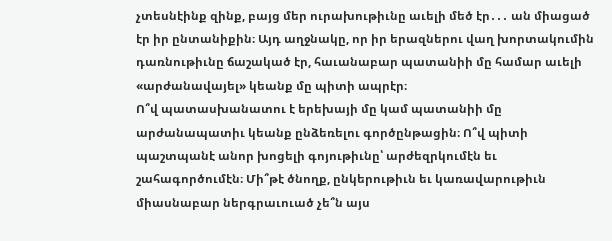չտեսնէինք զինք, բայց մեր ուրախութիւնը աւելի մեծ էր․․․ ան միացած էր իր ընտանիքին։ Այդ աղջնակը, որ իր երազներու վաղ խորտակումին դառնութիւնը ճաշակած էր, հաւանաբար պատանիի մը համար աւելի «արժանավայել» կեանք մը պիտի ապրէր։
Ո՞վ պատասխանատու է երեխայի մը կամ պատանիի մը արժանապատիւ կեանք ընձեռելու գործընթացին։ Ո՞վ պիտի պաշտպանէ անոր խոցելի գոյութիւնը՝ արժեզրկումէն եւ շահագործումէն։ Մի՞թէ ծնողք, ընկերութիւն եւ կառավարութիւն միասնաբար ներգրաւուած չե՞ն այս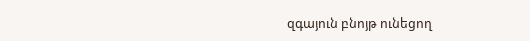զգայուն բնոյթ ունեցող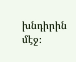խնդիրին մէջ։